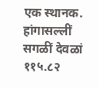एक स्थानक.
हांगासल्लीं सगळीं देवळां ११५.८२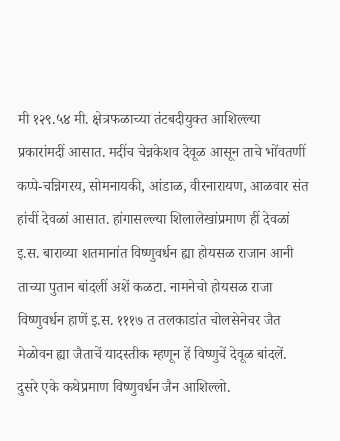मी १२९.५४ मी. क्षेत्रफळाच्या तंटबदीयुक्त आशिल्ल्या प्रकारांमदीं आसात. मदींच चेन्नकेशव देवूळ आसून ताचे भोंवतणीं कप्पे-चन्निगरय, सोमनायकी, आंडाळ, वीरनारायण, आळवार संत हांचीं देवळां आसात. हांगासल्ल्या शिलालेखांप्रमाण हीं देवळां इ.स. बाराव्या शतमानांत विष्णुवर्धन ह्या होयसळ राजान आनी ताच्या पुतान बांदलीं अशें कळटा. नामनेचो होयसळ राजा विष्णुवर्धन हाणें इ.स. १११७ त तलकाडांत चोलसेनेचर जैत मेळोवन ह्या जैताचें यादस्तीक म्हणून हें विष्णुचें देवूळ बांदलें. दुसरे एके कथेप्रमाण विष्णुवर्धन जैन आशिल्लो.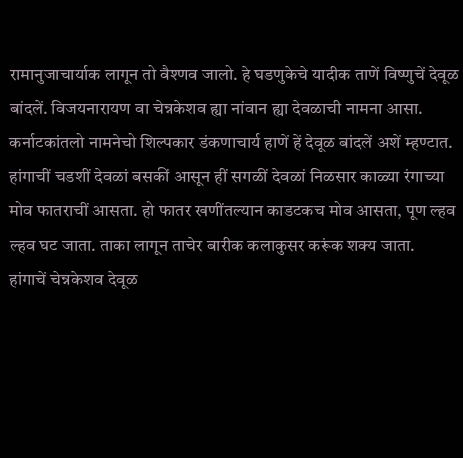रामानुजाचार्याक लागून तो वैश्णव जालो. हे घडणुकेचे यादीक ताणें विष्णुचें देवूळ बांदलें. विजयनारायण वा चेन्नकेशव ह्या नांवान ह्या देवळाची नामना आसा. कर्नाटकांतलो नामनेचो शिल्पकार डंकणाचार्य हाणें हें देवूळ बांदलें अशें म्हण्टात.
हांगाचीं चडशीं देवळां बसकीं आसून हीं सगळीं देवळां निळसार काळ्या रंगाच्या मोव फातराचीं आसता. हो फातर खणींतल्यान काडटकच मोव आसता, पूण ल्हव ल्हव घट जाता. ताका लागून ताचेर बारीक कलाकुसर करूंक शक्य जाता.
हांगाचें चेन्नकेशव देवूळ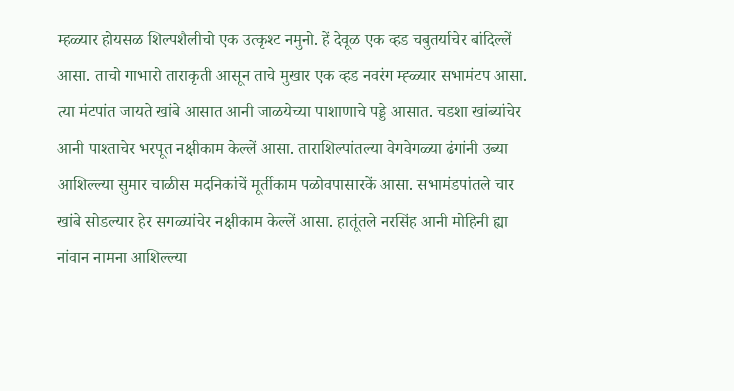म्हळ्यार होयसळ शिल्पशैलीचो एक उत्कृश्ट नमुनो. हें देवूळ एक व्हड चबुतर्याचेर बांदिल्लें आसा. ताचो गाभारो ताराकृती आसून ताचे मुखार एक व्हड नवरंग म्ह्ळ्यार सभामंटप आसा. त्या मंटपांत जायते खांबे आसात आनी जाळयेच्या पाशाणाचे पड्डे आसात. चडशा खांब्यांचेर आनी पाश्ताचेर भरपूत नक्षीकाम केल्लें आसा. ताराशिल्पांतल्या वेगवेगळ्या ढंगांनी उब्या आशिल्ल्या सुमार चाळीस मदनिकांचें मूर्तीकाम पळोवपासारकें आसा. सभामंडपांतले चार खांबे सोडल्यार हेर सगळ्यांचेर नक्षीकाम केल्लें आसा. हातूंतले नरसिंह आनी मोहिनी ह्या नांवान नामना आशिल्ल्या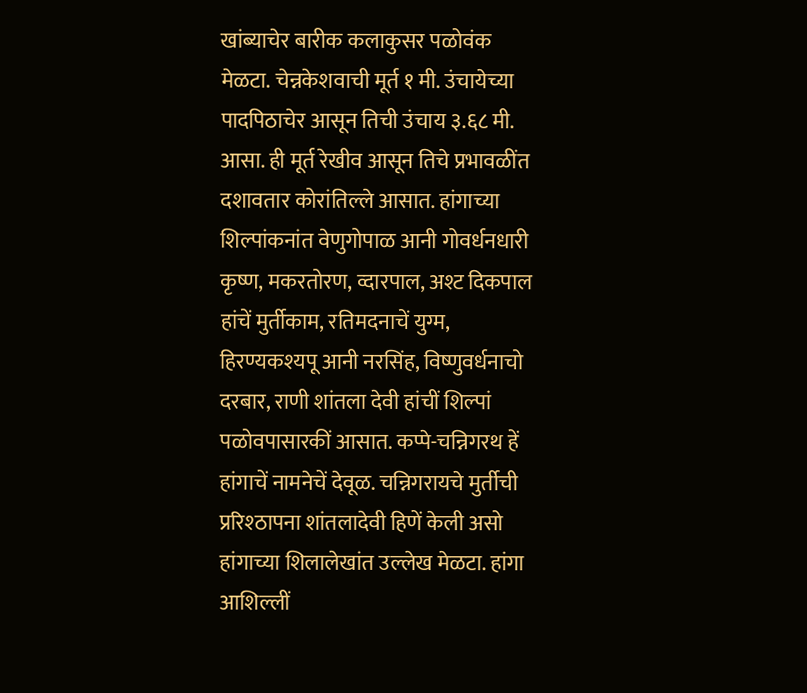खांब्याचेर बारीक कलाकुसर पळोवंक मेळटा. चेन्नकेशवाची मूर्त १ मी. उंचायेच्या पादपिठाचेर आसून तिची उंचाय ३.६८ मी. आसा. ही मूर्त रेखीव आसून तिचे प्रभावळींत दशावतार कोरांतिल्ले आसात. हांगाच्या शिल्पांकनांत वेणुगोपाळ आनी गोवर्धनधारी कृष्ण, मकरतोरण, व्दारपाल, अश्ट दिकपाल हांचें मुर्तीकाम, रतिमदनाचें युग्म, हिरण्यकश्यपू आनी नरसिंह, विष्णुवर्धनाचो दरबार, राणी शांतला देवी हांचीं शिल्पां पळोवपासारकीं आसात. कप्पे-चन्निगरथ हें हांगाचें नामनेचें देवूळ. चन्निगरायचे मुर्तीची प्ररिश्ठापना शांतलादेवी हिणें केली असो हांगाच्या शिलालेखांत उल्लेख मेळटा. हांगा आशिल्लीं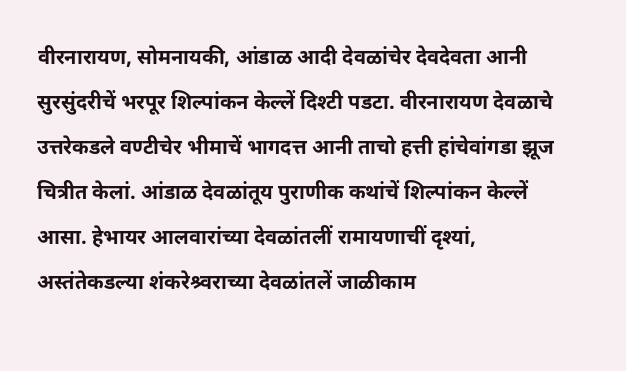वीरनारायण, सोमनायकी, आंडाळ आदी देवळांचेर देवदेवता आनी सुरसुंदरीचें भरपूर शिल्पांकन केल्लें दिश्टी पडटा. वीरनारायण देवळाचे उत्तरेकडले वण्टीचेर भीमाचें भागदत्त आनी ताचो हत्ती हांचेवांगडा झूज चित्रीत केलां. आंडाळ देवळांतूय पुराणीक कथांचें शिल्पांकन केल्लें आसा. हेभायर आलवारांच्या देवळांतलीं रामायणाचीं दृश्यां, अस्तंतेकडल्या शंकरेश्र्वराच्या देवळांतलें जाळीकाम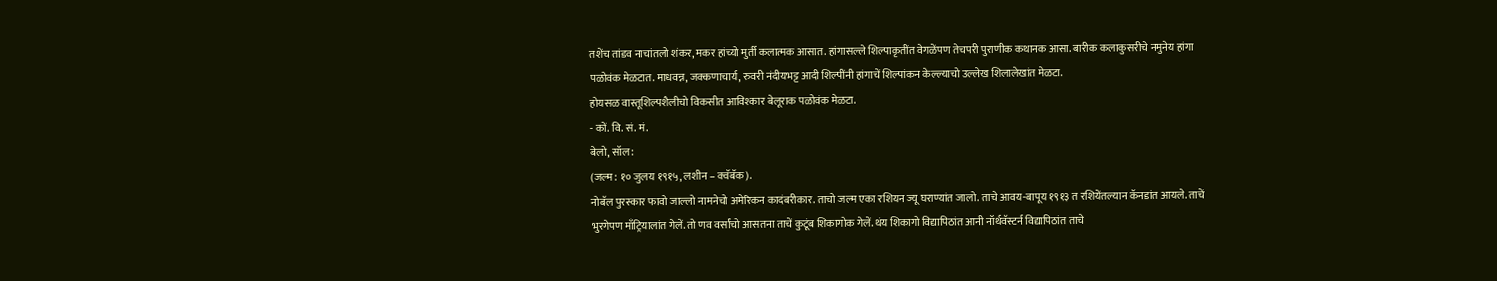तशेंच तांडव नाचांतलो शंकर, मकर हांच्यो मुर्ती कलात्मक आसात. हांगासल्ले शिल्पाकृतींत वेगळेंपण तेचपरी पुराणीक कथानक आसा. बारीक कलाकुसरीचे नमुनेय हांगा पळोवंक मेळटात. माधवन्न, जक्कणाचार्य, रुवरी नंदीयभट्ट आदी शिल्पींनी हांगाचें शिल्पांकन केल्ल्याचो उल्लेख शिलालेखांत मेळटा.
होयसळ वास्तूशिल्पशैलीचो विकसीत आविश्कार बेलूराक पळोवंक मेळटा.
- कों. वि. सं. मं.
बेलो, सॉल:
(जल्म: १० जुलय १९१५, लशीन – क्वॅबॅक).
नोबॅल पुरस्कार फावो जाल्लो नामनेचो अमेरिकन कादंबरीकार. ताचो जल्म एका रशियन ज्यू घराण्यांत जालो. ताचे आवय-बापूय १९१३ त रशियेंतल्यान कॅनडांत आयले. ताचें भुरगेपण माँट्रियालांत गेलें. तो णव वर्सांचो आसतना ताचें कुटूंब शिकागोक गेलें. थंय शिकागो विद्यापिठांत आनी नॉर्थवॅस्टर्न विद्यापिठांत ताचे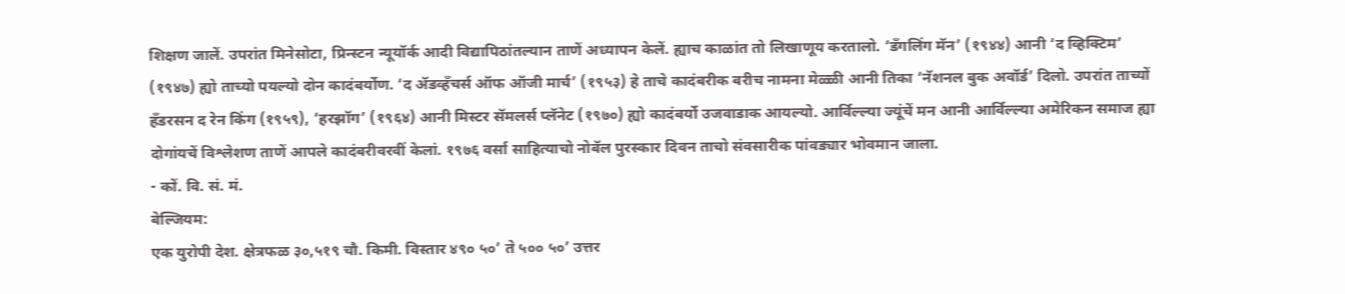शिक्षण जालें. उपरांत मिनेसोटा, प्रिन्स्टन न्यूयॉर्क आदी विद्यापिठांतल्यान ताणें अध्यापन केलें. ह्याच काळांत तो लिखाणूय करतालो. ‘डँगलिंग मॅन’ (१९४४) आनी ‘द व्हिक्टिम’ (१९४७) ह्यो ताच्यो पयल्यो दोन कादंबर्योण. ‘द ॲडव्हँचर्स ऑफ ऑजी मार्च’ (१९५३) हे ताचे कादंबरीक बरीच नामना मेळ्ळी आनी तिका ‘नॅशनल बुक अवॉर्ड’ दिलो. उपरांत ताच्यों हँडरसन द रेन किंग (१९५९), ‘हरझॉग’ (१९६४) आनी मिस्टर सॅमलर्स प्लॅनेट (१९७०) ह्यो कादंबर्यो उजवाडाक आयल्यो. आर्विल्ल्या ज्यूंचें मन आनी आर्विल्ल्या अमेरिकन समाज ह्या दोगांयचें विश्लेशण ताणें आपले कादंबरीवरवीं केलां. १९७६ वर्सा साहित्याचो नोबॅल पुरस्कार दिवन ताचो संवसारीक पांवड्यार भोवमान जाला.
- कों. वि. सं. मं.
बेल्जियम:
एक युरोपी देश. क्षेत्रफळ ३०,५१९ चौ. किमी. विस्तार ४९० ५०’ ते ५०० ५०’ उत्तर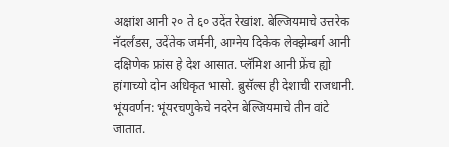अक्षांश आनी २० ते ६० उदेंत रेखांश. बेल्जियमाचे उत्तरेक नॅदर्लंडस, उदेंतेक जर्मनी, आग्नेय दिकेक लेक्झेम्बर्ग आनी दक्षिणेक फ्रांस हे देश आसात. प्लॅमिश आनी फ्रेंच ह्यो हांगाच्यो दोन अधिकृत भासो. ब्रुसॅल्स ही देशाची राजधानी.
भूंयवर्णन: भूंयरचणुकेचे नदरेन बेल्जियमाचे तीन वांटे जातात.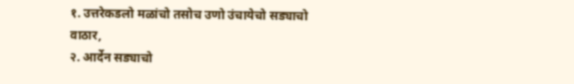१. उत्तरेकडलो मळांचो तसोच उणो उंचायेचो सड्याचो वाठार,
२. आर्देन सड्याचो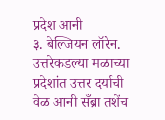प्रदेश आनी
३. बेल्जियन लॉरेन.
उत्तरेकडल्या मळाच्या प्रदेशांत उत्तर दर्याची वेळ आनी सँब्रा तशेंच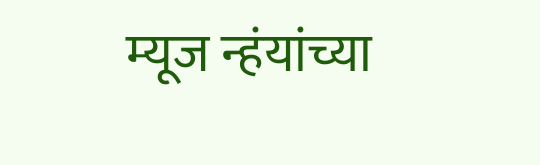म्यूज न्हंयांच्या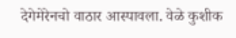देगेमेरेनचो वाठार आस्पावला. वेळे कुशीक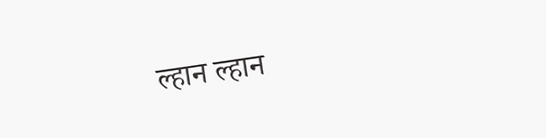ल्हान ल्हान